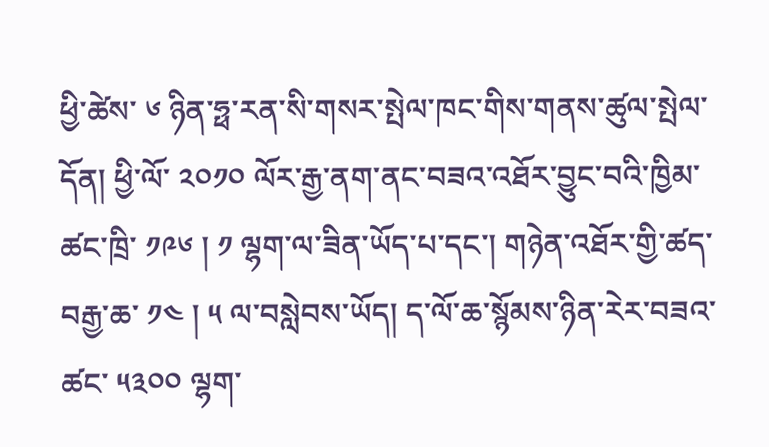ཕྱི་ཚེས་ ༦ ཉིན་ཧྥ་རན་སི་གསར་སྤེལ་ཁང་གིས་གནས་ཚུལ་སྤེལ་དོན། ཕྱི་ལོ་ ༢༠༡༠ ལོར་རྒྱ་ནག་ནང་བཟའ་འཐོར་བྱུང་བའི་ཁྱིམ་ཚང་ཁྲི་ ༡༩༦ ། ༡ ལྷག་ལ་ཟིན་ཡོད་པ་དང་། གཉེན་འཐོར་གྱི་ཚད་བརྒྱ་ཆ་ ༡༤ ། ༥ ལ་བསླེབས་ཡོད། ད་ལོ་ཆ་སྙོམས་ཉིན་རེར་བཟའ་ཚང་ ༥༣༠༠ ལྷག་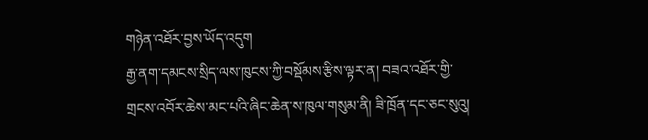གཉེན་འཐོར་བྱས་ཡོད་འདུག
རྒྱ་ནག་དམངས་སྲིད་ལས་ཁུངས་ཀྱི་བསྡོམས་རྩིས་ལྟར་ན། བཟའ་འཐོར་གྱི་གྲངས་འབོར་ཆེས་མང་པའི་ཞིང་ཆེན་ས་ཁུལ་གསུམ་ནི། ཟི་ཁྲོན་དང་ཅང་སུའུ།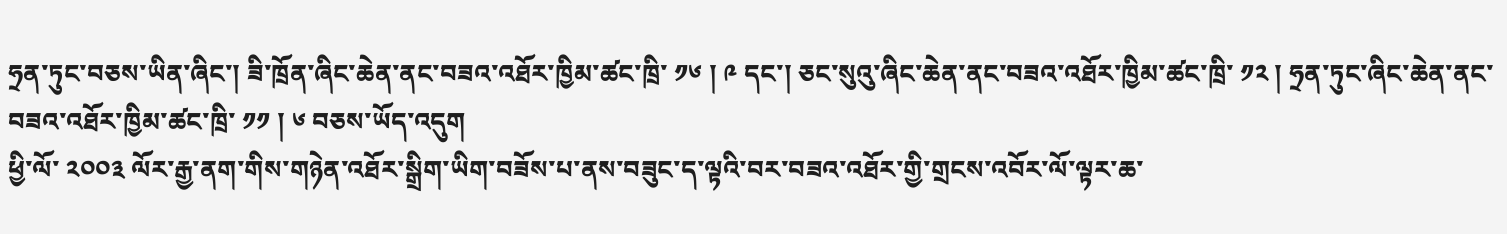ཧྲན་ཏུང་བཅས་ཡིན་ཞིང་། ཟི་ཁྲོན་ཞིང་ཆེན་ནང་བཟའ་འཐོར་ཁྱིམ་ཚང་ཁྲི་ ༡༦ ། ༩ དང་། ཅང་སུའུ་ཞིང་ཆེན་ནང་བཟའ་འཐོར་ཁྱིམ་ཚང་ཁྲི་ ༡༢ ། ཧྲན་ཏུང་ཞིང་ཆེན་ནང་བཟའ་འཐོར་ཁྱིམ་ཚང་ཁྲི་ ༡༡ ། ༦ བཅས་ཡོད་འདུག
ཕྱི་ལོ་ ༢༠༠༣ ལོར་རྒྱ་ནག་གིས་གཉེན་འཐོར་སྒྲིག་ཡིག་བཟོས་པ་ནས་བཟུང་ད་ལྟའི་བར་བཟའ་འཐོར་གྱི་གྲངས་འབོར་ལོ་ལྟར་ཆ་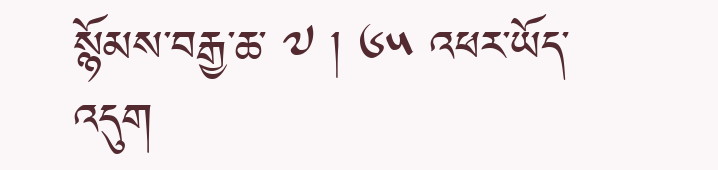སྙོམས་བརྒྱ་ཆ་ ༧ ། ༦༥ འཕར་ཡོད་འདུག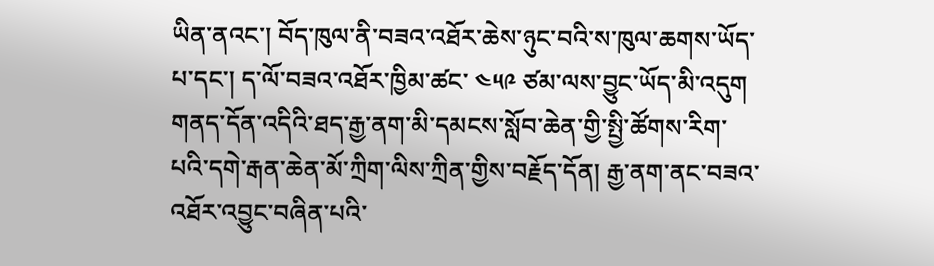ཡིན་ནའང་། བོད་ཁུལ་ནི་བཟའ་འཐོར་ཆེས་ཉུང་བའི་ས་ཁུལ་ཆགས་ཡོད་པ་དང་། ད་ལོ་བཟའ་འཐོར་ཁྱིམ་ཚང་ ༤༥༩ ཙམ་ལས་བྱུང་ཡོད་མི་འདུག
གནད་དོན་འདིའི་ཐད་རྒྱ་ནག་མི་དམངས་སློབ་ཆེན་གྱི་སྤྱི་ཚོགས་རིག་པའི་དགེ་རྒན་ཆེན་མོ་ཀྲིག་ལིས་ཀྲིན་གྱིས་བརྗོད་དོན། རྒྱ་ནག་ནང་བཟའ་འཐོར་འབྱུང་བཞིན་པའི་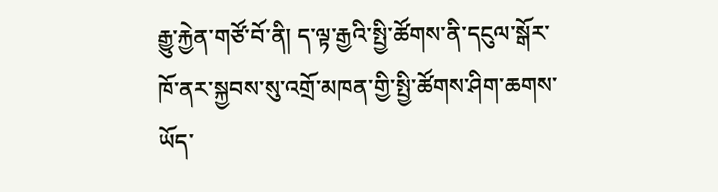རྒྱུ་རྐྱེན་གཙོ་བོ་ནི། ད་ལྟ་རྒྱའི་སྤྱི་ཚོགས་ནི་དངུལ་སྒོར་ཁོ་ནར་སྐྱབས་སུ་འགྲོ་མཁན་གྱི་སྤྱི་ཚོགས་ཤིག་ཆགས་ཡོད་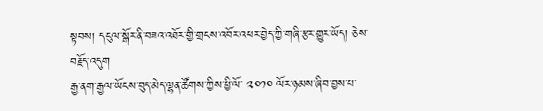སྟབས། དངུལ་སྒོར་ནི་བཟའ་འཐོར་གྱི་གྲངས་འབོར་འཕར་བྱེད་ཀྱི་གཞི་རྩར་གྱུར་ཡོད། ཅེས་བརྗོད་འདུག
རྒྱ་ནག་རྒྱལ་ཡོངས་བུད་མེད་ལྷན་ཚོགས་ཀྱིས་ཕྱི་ལོ་ ༢༠༡༠ ལོར་ཉམས་ཞིབ་བྱས་པ་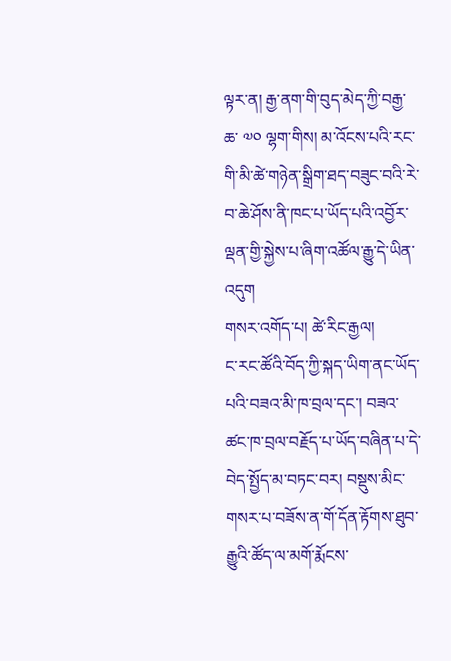ལྟར་ན། རྒྱ་ནག་གི་བུད་མེད་ཀྱི་བརྒྱ་ཆ་ ༧༠ ལྷག་གིས། མ་འོངས་པའི་རང་གི་མི་ཚེ་གཉེན་སྒྲིག་ཐད་བཟུང་བའི་རེ་བ་ཆེ་ཤོས་ནི་ཁང་པ་ཡོད་པའི་འབྱོར་ལྡན་གྱི་སྐྱེས་པ་ཞིག་འཚོལ་རྒྱུ་དེ་ཡིན་འདུག
གསར་འགོད་པ། ཚེ་རིང་རྒྱལ།
ང་རང་ཚོའི་བོད་ཀྱི་སྐད་ཡིག་ནང་ཡོད་པའི་བཟའ་མི་ཁ་བྲལ་དང་། བཟའ་ཚང་ཁ་བྲལ་བརྗོད་པ་ཡོད་བཞིན་པ་དེ་བེད་སྤྱོད་མ་བཏང་བར། བསྡུས་མིང་གསར་པ་བཟོས་ན་གོ་དོན་རྟོགས་ཐུབ་རྒྱུའི་ཚོད་ལ་མགོ་རྨོངས་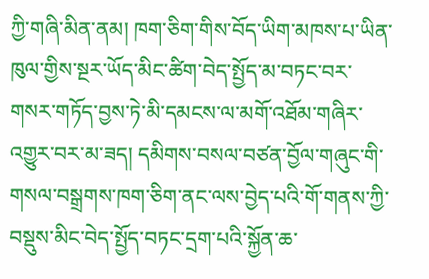ཀྱི་གཞི་མིན་ནམ། ཁག་ཅིག་གིས་བོད་ཡིག་མཁས་པ་ཡིན་ཁུལ་གྱིས་སྔར་ཡོད་མིང་ཚིག་བེད་སྤྱོད་མ་བཏང་བར་གསར་གཏོད་བྱས་ཏེ་མི་དམངས་ལ་མགོ་འཐོམ་གཞིར་འགྱུར་བར་མ་ཟད། དམིགས་བསལ་བཙན་བྱོལ་གཞུང་གི་གསལ་བསྒྲགས་ཁག་ཅིག་ནང་ལས་བྱེད་པའི་གོ་གནས་ཀྱི་བསྡུས་མིང་བེད་སྤྱོད་བཏང་དྲག་པའི་སྐྱོན་ཆ་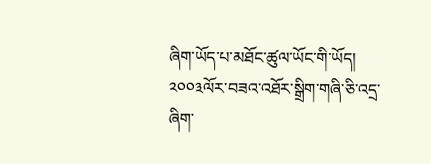ཞིག་ཡོད་པ་མཐོང་ཚུལ་ཡོང་གི་ཡོད།
༢༠༠༣ལོར་བཟའ་འཐོར་སྒྲིག་གཞི་ཅི་འདྲ་ཞིག་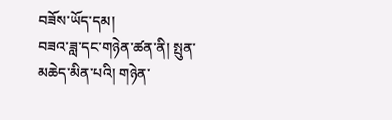བཟོས་ཡོད་དམ།
བཟའ་ཟླ་དང་གཉེན་ཚན་ནི། སྤུན་མཆེད་མིན་པའི། གཉེན་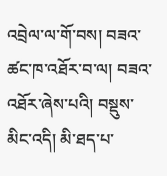འབྲེལ་ལ་གོ་བས། བཟའ་ཚང་ཁ་འཐོར་བ་ལ། བཟའ་འཐོར་ཞེས་པའི། བསྡུས་མིང་འདི། མི་ཐད་པ་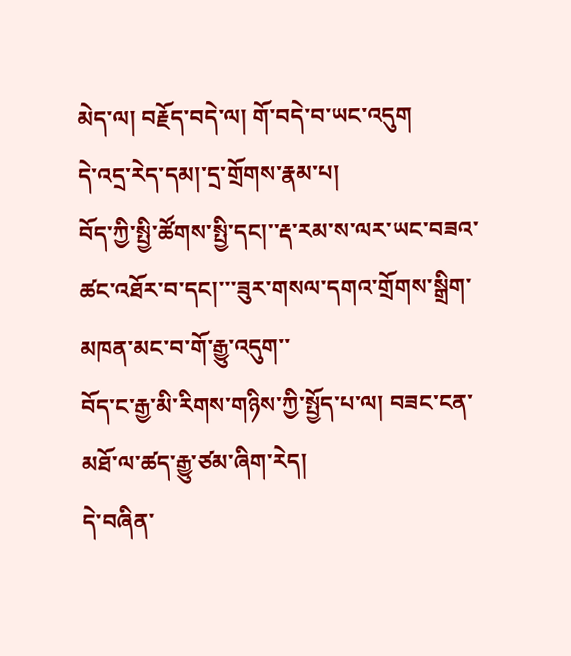མེད་ལ། བརྗོད་བདེ་ལ། གོ་བདེ་བ་ཡང་འདུག
དེ་འདྲ་རེད་དམ།་དྲ་གྲོགས་རྣམ་པ།
བོད་ཀྱི་སྤྱི་ཚོགས་སྤྱི་དང།་་རྡ་རམ་ས་ལར་ཡང་བཟའ་ཚང་འཐོར་བ་དང།་་་ཟུར་གསལ་དགའ་གྲོགས་སྒྲིག་མཁན་མང་བ་གོ་རྒྱུ་འདུག་་
བོད་ང་རྒྱ་མི་རིགས་གཉིས་ཀྱི་སྤྱོད་པ་ལ། བཟང་ངན་མཐོ་ལ་ཚད་རྒྱུ་ཙམ་ཞིག་རེད།
དེ་བཞིན་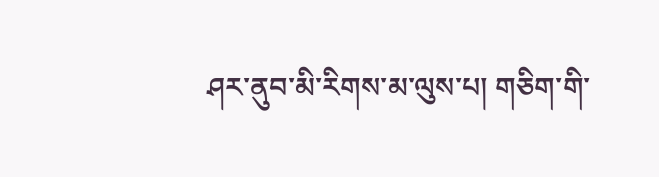ཤར་ནུབ་མི་རིགས་མ་ལུས་པ། གཅིག་གི་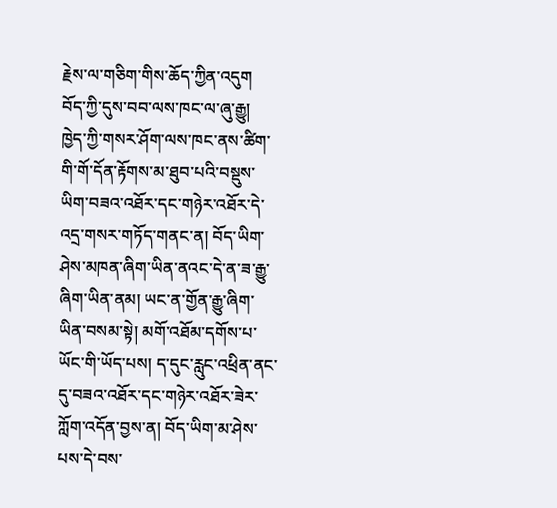རྗེས་ལ་གཅིག་གིས་ཆོད་ཀྱིན་འདུག
བོད་ཀྱི་དུས་བབ་ལས་ཁང་ལ་ཞུ་རྒྱུ། ཁྱེད་ཀྱི་གསར་ཤོག་ལས་ཁང་ནས་ཚིག་གི་གོ་དོན་རྟོགས་མ་ཐུབ་པའི་བསྡུས་ཡིག་བཟའ་འཐོར་དང་གཉེར་འཐོར་དེ་འདྲ་གསར་གཏོད་གནང་ན། བོད་ཡིག་ཤེས་མཁན་ཞིག་ཡིན་ནའང་དེ་ན་ཟ་རྒྱུ་ཞིག་ཡིན་ནམ། ཡང་ན་གྱོན་རྒྱུ་ཞིག་ཡིན་བསམ་སྟེ། མགོ་འཐོམ་དགོས་པ་ཡོང་གི་ཡོད་པས། ད་དུང་རླུང་འཕྲིན་ནང་དུ་བཟའ་འཐོར་དང་གཉེར་འཐོར་ཟེར་ཀློག་འདོན་བྱས་ན། བོད་ཡིག་མ་ཤེས་པས་དེ་བས་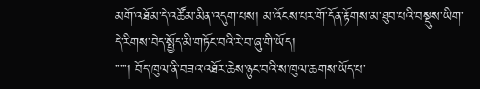མགོ་འཐོམ་དེ་འཚོམ་མིན་འདུག་པས། མ་འོངས་པར་གོ་དོན་རྟོགས་མ་ཐུབ་པའི་བསྡུས་ཡིག་དེ་རིགས་བེད་སྤྱོད་མི་གཏོང་བའི་རེ་བ་ཞུ་གི་ཡོད།
་་་་་། བོད་ཁུལ་ནི་བཟའ་འཐོར་ཆེས་ཉུང་བའི་ས་ཁུལ་ཆགས་ཡོད་པ་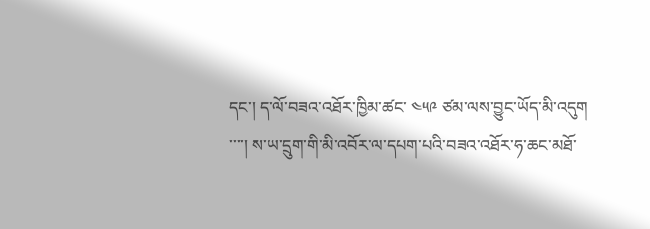དང་། ད་ལོ་བཟའ་འཐོར་ཁྱིམ་ཚང་ ༤༥༩ ཙམ་ལས་བྱུང་ཡོད་མི་འདུག
་་་་། ས་ཡ་དྲུག་གི་མི་འབོར་ལ་དཔག་པའི་བཟའ་འཐོར་ཧ་ཆང་མཐོ་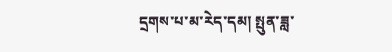དྲགས་པ་མ་རེད་དམ། སྤུན་ཟླ་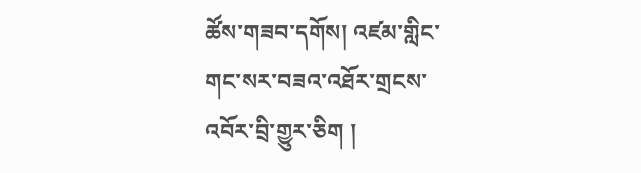ཚོས་གཟབ་དགོས། འཛམ་གླིང་གང་སར་བཟའ་འཐོར་གྲངས་འབོར་བྲི་གྱུར་ཅིག །